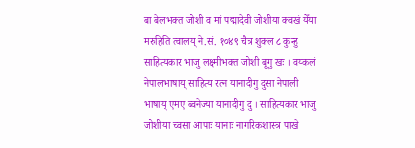बा बेलभक्त जोशी व मां पद्मादेवी जोशीया क्वखं येँया मरुहिति त्वालय् ने.सं. १०४९ चैत्र शुक्ल ८ कुन्हु साहित्यकार भाजु लक्ष्मीभक्त जोशी बूगु खः । वय्कलं नेपालभाषाय् साहित्य रत्न यानादीगु दुसा नेपाली भाषाय् एमए ब्वनेज्या यानादीगु दु । साहित्यकार भाजु जोशीया च्वसा आपाः यानाः नागरिकशास्त्र पाखे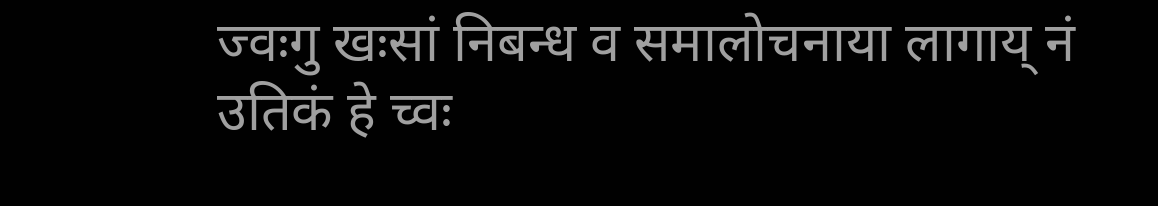ज्वःगु खःसां निबन्ध व समालोचनाया लागाय् नं उतिकं हे च्वः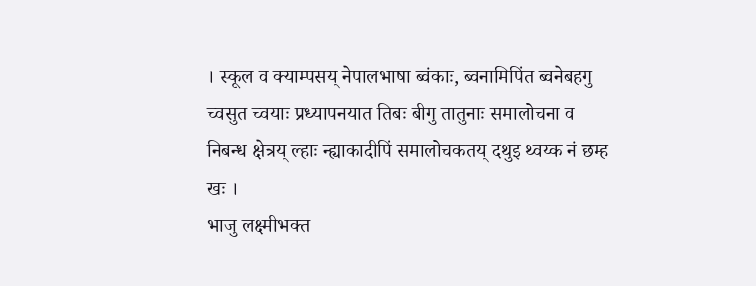। स्कूल व क्याम्पसय् नेपालभाषा ब्वंकाः, ब्वनामिपिंत ब्वनेबहगु च्वसुत च्वयाः प्रध्यापनयात तिबः बीगु तातुनाः समालोचना व निबन्ध क्षेत्रय् ल्हाः न्ह्याकादीपिं समालोचकतय् दथुइ थ्वय्क नं छम्ह खः ।
भाजु लक्ष्मीभक्त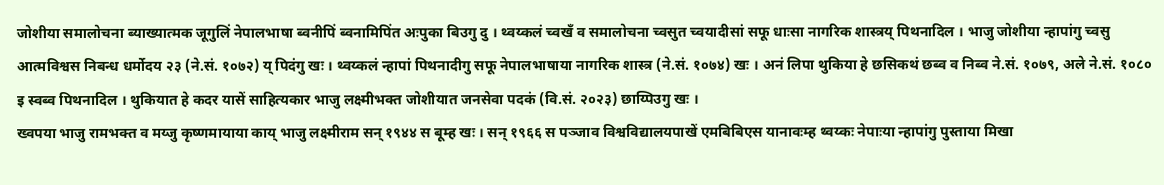जोशीया समालोचना ब्याख्यात्मक जूगुलिं नेपालभाषा ब्वनीपिं ब्वनामिपिंत अःपुका बिउगु दु । थ्वय्कलं च्वखँ व समालोचना च्वसुत च्वयादीसां सफू धाःसा नागरिक शास्त्रय् पिथनादिल । भाजु जोशीया न्हापांगु च्वसु आत्मविश्वस निबन्ध धर्मोदय २३ (ने.सं. १०७२) य् पिदंगु खः । थ्वय्कलं न्हापां पिथनादीगु सफू नेपालभाषाया नागरिक शास्त्र (ने.सं. १०७४) खः । अनं लिपा थुकिया हे छसिकथं छब्व व निब्व ने.सं. १०७९, अले ने.सं. १०८० इ स्वब्व पिथनादिल । थुकियात हे कदर यासें साहित्यकार भाजु लक्ष्मीभक्त जोशीयात जनसेवा पदकं (वि.सं. २०२३) छाय्पिउगु खः ।
ख्वपया भाजु रामभक्त व मय्जु कृष्णमायाया काय् भाजु लक्ष्मीराम सन् १९४४ स बूम्ह खः । सन् १९६६ स पञ्जाव विश्वविद्यालयपाखें एमबिबिएस यानावःम्ह थ्वय्कः नेपाःया न्हापांगु पुस्ताया मिखा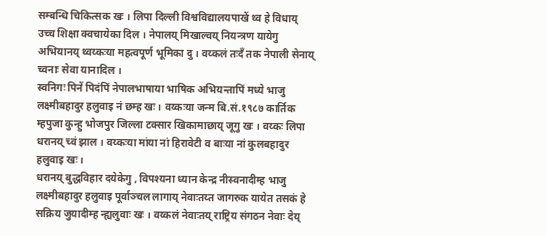सम्बन्धि चिकित्सक खः । लिपा दिल्ली विश्वविद्यालयपाखें थ्व हे विधाय् उच्च शिक्षा क्वचायेका दिल । नेपालय् मिखाल्वय् नियन्त्रण यायेगु अभियानय् थ्वय्कःया महत्वपूर्ण भूमिका दु । वय्कलं तःदँ तक नेपाली सेनाय् च्वनाः सेवा यानादिल ।
स्वनिगः पिनें पिदंपिं नेपालभाषाया भाषिक अभियन्तापिं मध्ये भाजु लक्ष्मीबहादुर हलुवाइ नं छम्ह खः । वय्कःया जन्म बि.सं.१९८७ कार्तिक म्हपुजा कुन्हु भोजपुर जिल्ला टक्सार खिकामाछाय् जूगु खः । वय्कः लिपा धरानय् च्वं झाल । वय्कःया मांया नां हिरावेटी व बाःया नां कुलबहादुर हलुवाइ खः ।
धरानय् बुद्धविहार दयेकेगु , विपश्यना ध्यान केन्द्र नीस्वनादीम्ह भाजु लक्ष्मीबहादुर हलुवाइ पूर्वाञ्चल लागाय् नेवाःतय्त जागरुक यायेत तसकं हे सक्रिय जुयादीम्ह न्ह्यलुवाः खः । वय्कलं नेवाःतय् राष्ट्रिय संगठन नेवाः देय्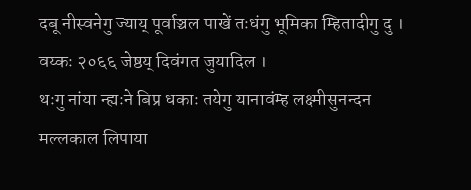दबू नीस्वनेगु ज्याय् पूर्वाञ्चल पाखें तःधंगु भूमिका म्हितादीगु दु । वय्कः २०६६ जेष्ठय् दिवंगत जुयादिल ।
थःगु नांया न्ह्यःने बिप्र धकाः तयेगु यानावंम्ह लक्ष्मीसुनन्दन मल्लकाल लिपाया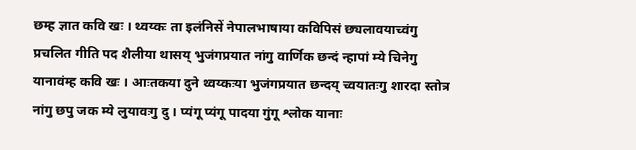छम्ह ज्ञात कवि खः । थ्वय्कः ता इलंनिसें नेपालभाषाया कविपिसं छ्यलावयाच्वंगु प्रचलित गीति पद शैलीया थासय् भुजंगप्रयात नांगु वार्णिक छन्दं न्हापां म्ये चिनेगु यानावंम्ह कवि खः । आःतकया दुने थ्वय्कःया भुजंगप्रयात छन्दय् च्वयातःगु शारदा स्तोत्र नांगु छपु जक म्ये लुयावःगु दु । प्यंगू प्यंगू पादया गुंगू श्लोक यानाः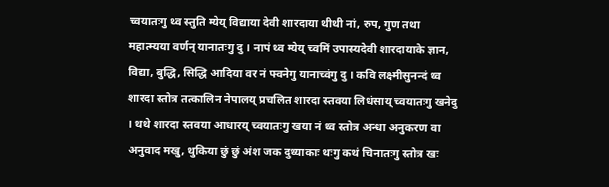च्वयातःगु थ्व स्तुति म्येय् विद्याया देवी शारदाया थीथी नां, रुप, गुण तथा महात्म्यया वर्णन् यानातःगु दु । नापं थ्व म्येय् च्वमिं उपास्यदेवी शारदायाके ज्ञान, विद्या, बुद्धि, सिद्धि आदिया वर नं फ्वनेगु यानाच्वंगु दु । कवि लक्ष्मीसुनन्दं थ्व शारदा स्तोत्र तत्कालिन नेपालय् प्रचलित शारदा स्तवया लिधंसाय् च्वयातःगु खनेदु । थथे शारदा स्तवया आधारय् च्वयातःगु खया नं थ्व स्तोत्र अन्धा अनुकरण वा अनुवाद मखु, थुकिया छुं छुं अंश जक दुथ्याकाः थःगु कथं चिनातःगु स्तोत्र खः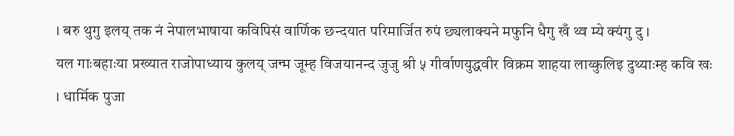। बरु थुगु इलय् तक नं नेपालभाषाया कविपिसं वार्णिक छन्दयात परिमार्जित रुपं छ्यलाक्यने मफुनि धैगु खँ थ्व म्ये क्यंगु दु ।
यल गाःबहाःया प्रख्यात राजोपाध्याय कुलय् जन्म जूम्ह विजयानन्द जुजु श्री ५ गीर्वाणयुद्धवीर विक्रम शाहया लाय्कुलिइ दुथ्याःम्ह कवि खः । धार्मिक पुजा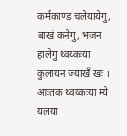कर्मकाण्ड चलेयायेगु, बाखं कनेगु, भजन हालेगु थ्वय्कःया कुलायन ज्याखँ खः । आःतक थ्वय्कःया म्ये यलया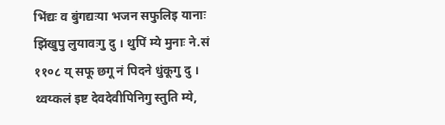भिंद्यः व बुंगद्यःया भजन सफुलिइ यानाः झिंखुपु लुयावःगु दु । थुपिं म्ये मुनाः ने.सं ११०८ य् सफू छगू नं पिदने धुंकूगु दु । थ्वय्कलं इष्ट देवदेवीपिनिगु स्तुति म्ये,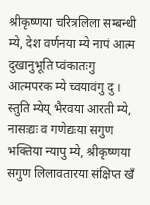श्रीकृष्णया चरित्रलिला सम्बन्धी म्ये, देश वर्णनया म्ये नापं आत्म दुखानुभूति प्वंकातःगु आत्मपरक म्ये च्वयावंगु दु । स्तुति म्येय् भैरवया आरती म्ये, नासःद्यः व गणेद्यःया सगुण भक्तिया न्यापु म्ये, श्रीकृष्णया सगुण लिलावतारया संक्षिप्त खँ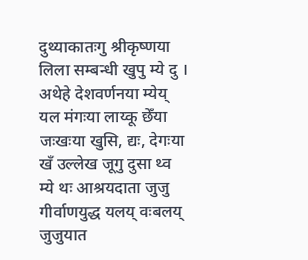दुथ्याकातःगु श्रीकृष्णया लिला सम्बन्धी खुपु म्ये दु । अथेहे देशवर्णनया म्येय् यल मंगःया लाय्कू छेँया जःखःया खुसि, द्यः, देगःया खँ उल्लेख जूगु दुसा थ्व म्ये थः आश्रयदाता जुजु गीर्वाणयुद्ध यलय् वःबलय् जुजुयात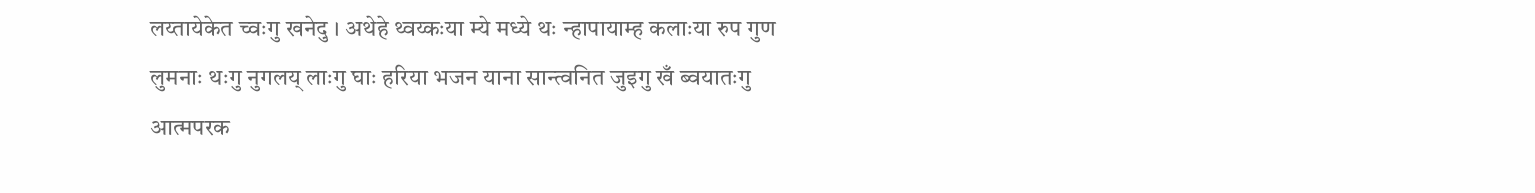लय्तायेकेत च्वःगु खनेदु । अथेहे थ्वय्कःया म्ये मध्ये थः न्हापायाम्ह कलाःया रुप गुण लुमनाः थःगु नुगलय् लाःगु घाः हरिया भजन याना सान्त्वनित जुइगु खँ ब्वयातःगु आत्मपरक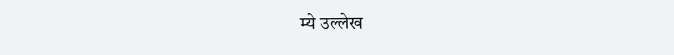म्ये उल्लेख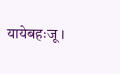यायेबहःजू ।